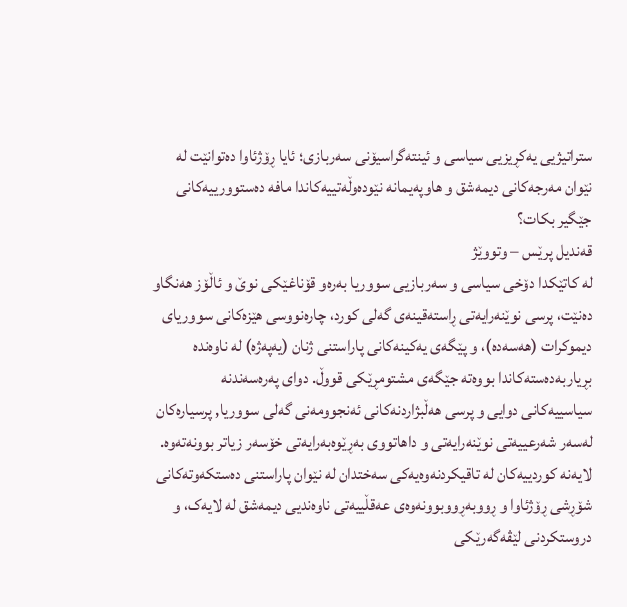ستراتیژیی یەکڕیزیی سیاسی و ئینتەگراسیۆنی سەربازی؛ ئایا ڕۆژئاوا دەتوانێت لە نێوان مەرجەکانی دیمەشق و هاوپەیمانە نێودەوڵەتییەکاندا مافە دەستوورییەکانی جێگیر بکات؟
قەندیل پرێس – وتووێژ
لە کاتێکدا دۆخی سیاسی و سەربازیی سووریا بەرەو قۆناغێکی نوێ و ئاڵۆز هەنگاو دەنێت، پرسی نوێنەرایەتی ڕاستەقینەی گەلی کورد، چارەنووسی هێزەکانی سووریای دیموکرات (هەسەدە)، و پێگەی یەکینەکانی پاراستنی ژنان (یەپەژە) لە ناوەندە بڕیاربەدەستەکاندا بووەتە جێگەی مشتومڕێکی قووڵ. دوای پەرەسەندنە سیاسییەکانی دوایی و پرسی هەڵبژاردنەکانی ئەنجوومەنی گەلی سووریا, پرسیارەکان لەسەر شەرعییەتی نوێنەرایەتی و داهاتووی بەڕێوەبەرایەتی خۆسەر زیاتر بوونەتەوە. لایەنە کوردییەکان لە تاقیکردنەوەیەکی سەختدان لە نێوان پاراستنی دەستکەوتەکانی شۆڕشی ڕۆژئاوا و ڕووبەڕووبوونەوەی عەقڵییەتی ناوەندیی دیمەشق لە لایەک، و دروستکردنی لێڤەگەرێکی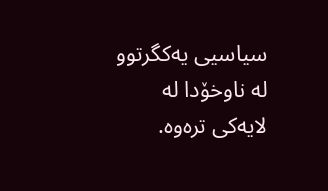سیاسیی یەکگرتوو لە ناوخۆدا لە لایەکی ترەوە.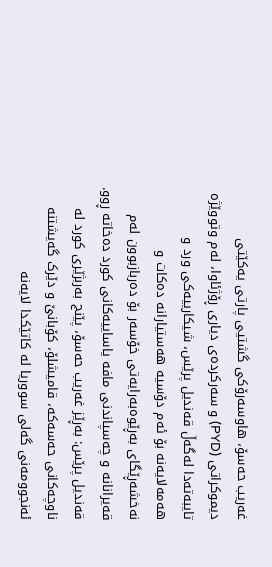غەریب حەسۆ، هاوسەرۆکی گشتیی پارتی یەکێتی دیموکراتی (PYD) و سەرکردەی دیاری ڕۆژئاوا، لەم وتووێژە تایبەتەدا لەگەڵ قەندیل پرێس، شیکارییەکی ورد و هەمەلایەنە بۆ ئەم دۆسیە هەستیارانە دەکات و نەخشەڕێگای بەڕێوەبەرایەتی خۆسەر بۆ دەربازبوون لەم قەیرانانە و چەسپاندنی مافە یاساییەکانی کورد دەخاتە ڕوو.
قەندیل پرێس: بەڕێز غەریب حەسۆ، پێنج بەربژێری کورد لە ناوچەکانی حەسەکە، قامیشلۆ، کۆبانێ و دێرک گەیشتنە ئەنجوومەنی گەلی سووریا لە کاتێکدا لایەنە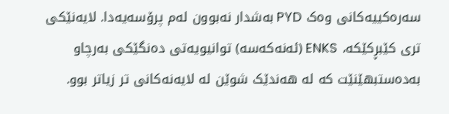سەرەکییەکانی وەک PYD بەشدار نەبوون لەم پرۆسەیەدا. لایەنێکی تری کێبڕکێکە، ENKS (ئەنەکەسە) توانیویەتی دەنگێکی بەرچاو بەدەستبهێنێت کە لە هەندێک شوێن لە لایەنەکانی تر زیاتر بوو.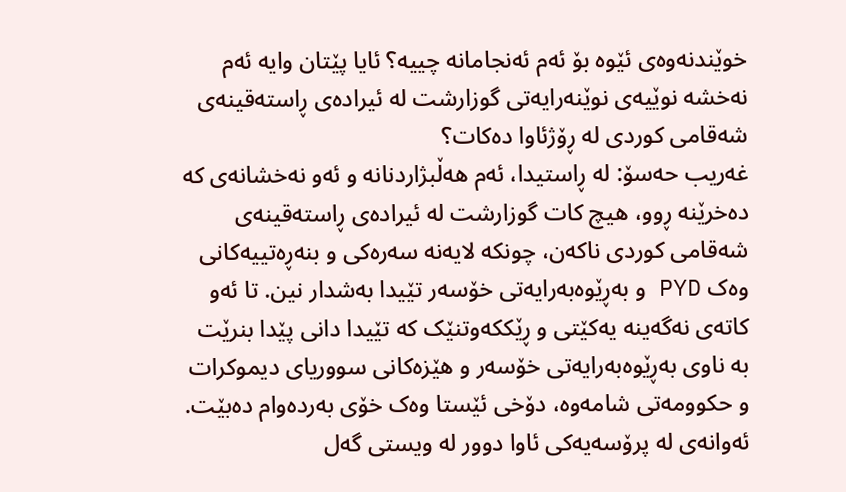خوێندنەوەی ئێوە بۆ ئەم ئەنجامانە چییە؟ ئایا پێتان وایە ئەم نەخشە نوێیەی نوێنەرایەتی گوزارشت لە ئیرادەی ڕاستەقینەی شەقامی کوردی لە ڕۆژئاوا دەکات؟
غەریب حەسۆ: لە ڕاستیدا، ئەم هەڵبژاردنانە و ئەو نەخشانەی کە دەخرێنە ڕوو، هیچ کات گوزارشت لە ئیرادەی ڕاستەقینەی شەقامی کوردی ناکەن، چونکە لایەنە سەرەکی و بنەڕەتییەکانی وەک PYD و بەڕێوەبەرایەتی خۆسەر تێیدا بەشدار نین. تا ئەو کاتەی نەگەینە یەکێتی و ڕێککەوتنێک کە تێیدا دانی پێدا بنرێت بە ناوی بەڕێوەبەرایەتی خۆسەر و هێزەکانی سووریای دیموکرات و حکوومەتی شامەوە، دۆخی ئێستا وەک خۆی بەردەوام دەبێت. ئەوانەی لە پرۆسەیەکی ئاوا دوور لە ویستی گەل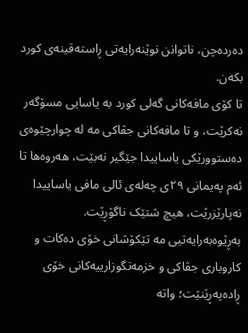دەردەچن، ناتوانن نوێنەرایەتی ڕاستەقینەی کورد بکەن.
تا کۆی مافەکانی گەلی کورد بە یاسایی مسۆگەر نەکرێت، و تا مافەکانی جڤاکی مە لە چوارچێوەی دەستوورێکی یاساییدا جێگیر نەبێت، هەروەها تا ئەم پەیمانی ٢٩ی چەلەی ئالی مافی یاساییدا نەپارێزرێت، هیچ شتێک ناگۆڕێت. بەڕێوەبەرایەتیی مە تێکۆشانی خۆی دەکات و کاروباری جڤاکی و خزمەتگوزارییەکانی خۆی ڕادەپەڕێنێت؛ واتە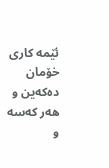ئێمە کاری خۆمان دەکەین و هەر کەسە و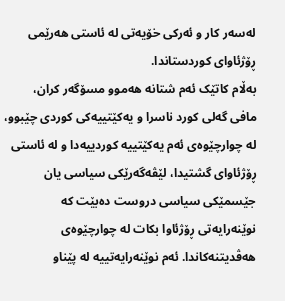لەسەر کار و ئەرکی خۆیەتی لە ئاستی هەرێمی ڕۆژئاوای کوردستاندا.
بەڵام کاتێک ئەم شتانە هەموو مسۆگەر کران، مافی گەلی کورد ناسرا و یەکێتییەکی کوردی چێبوو، لە چوارچێوەی ئەم یەکێتییە کوردییەدا و لە ئاستی ڕۆژئاوای گشتیدا، لێڤەگەرێکی سیاسی یان جێسمێکی سیاسی دروست دەبێت کە نوێنەرایەتی ڕۆژئاوا بکات لە چوارچێوەی هەڤدیتنەکاندا. ئەم نوێنەرایەتییە لە پێناو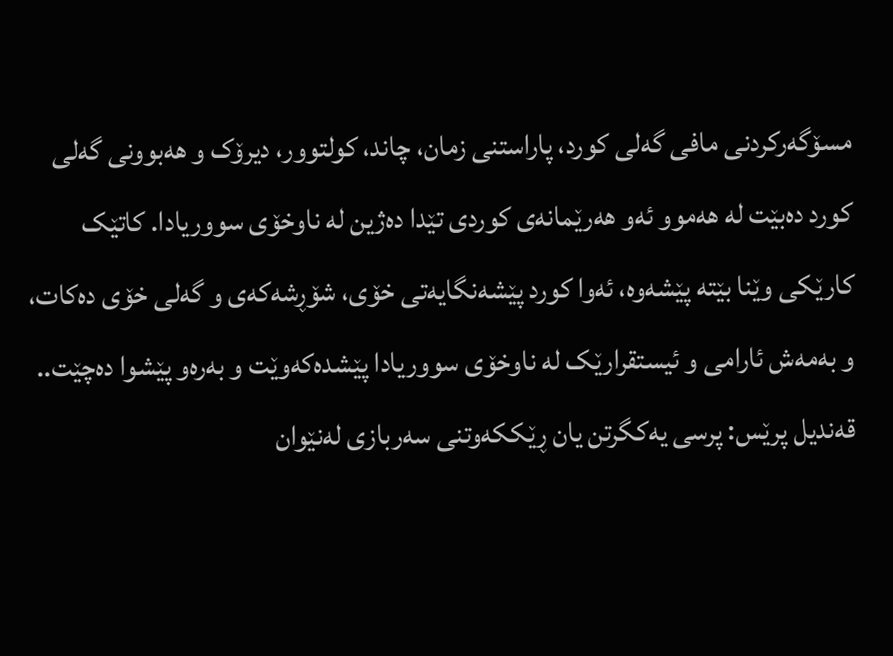مسۆگەرکردنی مافی گەلی کورد، پاراستنی زمان، چاند، کولتوور، دیرۆک و هەبوونی گەلی کورد دەبێت لە هەموو ئەو هەرێمانەی کوردی تێدا دەژین لە ناوخۆی سووریادا. کاتێک کارێکی وێنا بێتە پێشەوە، ئەوا کورد پێشەنگایەتی خۆی، شۆڕشەکەی و گەلی خۆی دەکات، و بەمەش ئارامی و ئیستقرارێک لە ناوخۆی سووریادا پێشدەکەوێت و بەرەو پێشوا دەچێت..
قەندیل پرێس: پرسی یەکگرتن یان ڕێککەوتنی سەربازی لەنێوان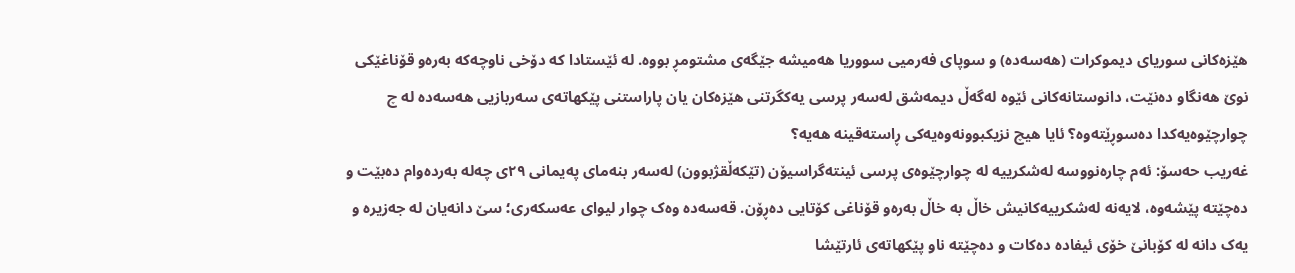هێزەکانی سوریای دیموکرات (هەسەدە) و سوپای فەرمیی سووریا هەمیشە جێگەی مشتومڕ بووە. لە ئێستادا کە دۆخی ناوچەکە بەرەو قۆناغێکی نوێ هەنگاو دەنێت، دانوستانەکانی ئێوە لەگەڵ دیمەشق لەسەر پرسی یەکگرتنی هێزەکان یان پاراستنی پێکهاتەی سەربازیی هەسەدە لە چ چوارچێوەیەکدا دەسوڕێتەوە؟ ئایا هیچ نزیکبوونەوەیەکی ڕاستەقینە هەیە؟
غەریب حەسۆ: ئەم چارەنووسە لەشکرییە لە چوارچێوەی پرسی ئینتەگراسیۆن (تێکەڵقژبوون) لەسەر بنەمای پەیمانی ٢٩ی چەلە بەردەوام دەبێت و دەچێتە پێشەوە، لایەنە لەشکرییەکانیش خاڵ بە خاڵ بەرەو قۆناغی کۆتایی دەڕۆن. قەسەدە وەک چوار لیوای عەسکەری؛ سێ دانەیان لە جەزیرە و یەک دانە لە کۆبانێ خۆی ئیفادە دەکات و دەچێتە ناو پێکهاتەی ئارتێشا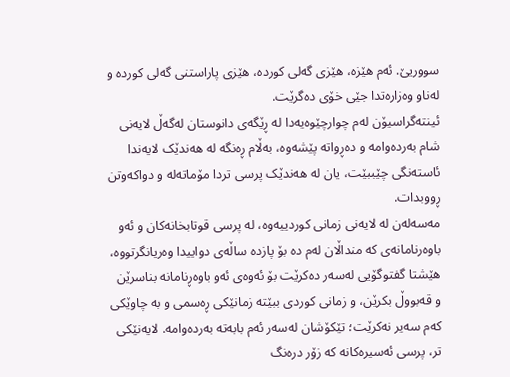سووریێ. ئەم هێزە، هێزی گەلی کوردە، هێزی پاراستنی گەلی کوردە و لەناو وەزارەتدا جێی خۆی دەگرێت.
ئینتەگراسیۆن لەم چوارچێوەیەدا لە ڕێگەی دانوستان لەگەڵ لایەنی شام بەردەوامە و دەڕواتە پێشەوە، بەڵام ڕەنگە لە هەندێک لایەندا ئاستەنگی چێببێت، یان لە هەندێک پرسی تردا مۆماتەلە و دواکەوتن ڕووبدات.
مەسەلەن لە لایەنی زمانی کوردییەوە، لە پرسی قوتابخانەکان و ئەو باوەرنامانەی کە منداڵان لەم دە بۆ پازدە ساڵەی دواییدا وەریانگرتووە، هێشتا گفتوگۆیی لەسەر دەکرێت بۆ ئەوەی ئەو باوەڕنامانە بناسرێن و قەبووڵ بکرێن، و زمانی کوردی ببێتە زمانێکی ڕەسمی و بە چاوێکی کەم سەیر نەکرێت؛ تێکۆشان لەسەر ئەم بابەتە بەردەوامە. لایەنێکی تر، پرسی ئەسیرەکانە کە زۆر درەنگ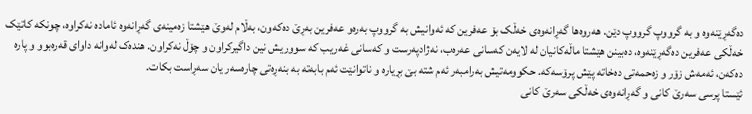دەگەڕێنەوە و بە گرووپ گرووپ دێن. هەروەها گەڕانەوەی خەڵک بۆ عەفرین کە ئەوانیش بە گرووپ بەرەو عەفرین بەڕێ دەکەون، بەڵام لەوێ هێشتا زەمینەی گەڕانەوە ئامادە نەکراوە، چونکە کاتێک خەڵکی عەفرین دەگەڕێنەوە، دەبینن هێشتا ماڵەکانیان لە لایەن کەسانی عەرەب، نەژادپەرست و کەسانی غەریب کە سووریش نین داگیرکراون و چۆڵ نەکراون. هندەک لەوانە داوای قەرەبوو و پارە دەکەن، ئەمەش زۆر و زەحمەتی دەخاتە پێش پرۆسەکە. حکوومەتیش بەرامبەر ئەم شتە بێ بڕیارە و ناتوانێت ئەم بابەتە بە بنەڕەتی چارەسەر یان سەڕاست بکات.
ئێستا پرسی سەرێ کانی و گەڕانەوەی خەڵکی سەرێ کانی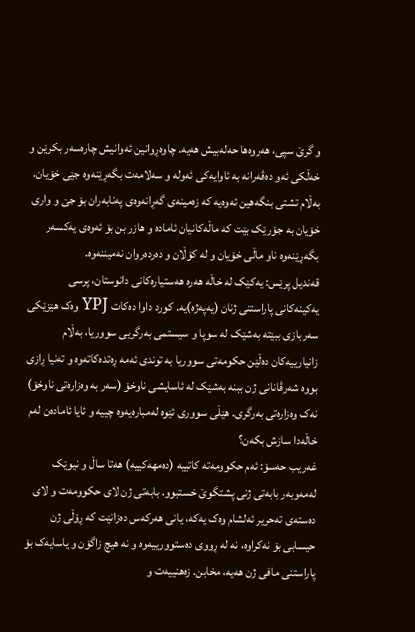و گرێ سپی، هەروەها حەلەبیش هەیە. چاوەڕوانین ئەوانیش چارەسەر بکرێن و خەڵکی ئەو دەڤەرانە بە ئاوایەکی ئەولە و سەلامەت بگەڕێنەوە جێی خۆیان. بەڵام تشتی بنگەهین ئەوەیە کە زەمینەی گەڕانەوەی پەنابەران بۆ جێ و واری خۆیان بە جۆرێک بێت کە ماڵەکانیان ئامادە و هازر بن بۆ ئەوەی یەکسەر بگەڕێنەوە ناو ماڵی خۆیان و لە کۆڵان و دەردەروان نەمیننەوە.
قەندیل پرێس: یەکێک لە خاڵە هەرە هەستیارەکانی دانوستان، پرسی یەکینەکانی پاراستنی ژنان (یەپەژە)یە. کورد داوا دەکات YPJ وەک هێزێکی سەربازی ببێتە بەشێک لە سوپا و سیستمی بەرگریی سووریا، بەڵام زانیارییەکان دەڵێن حکومەتی سووریا بە توندی ئەمە ڕەتدەکاتەوە و تەنیا ڕازی بووە شەرڤانانی ژن ببنە بەشێک لە ئاسایشی ناوخۆ (سەر بە وەزارەتی ناوخۆ) نەک وەزارەتی بەرگری. هێڵی سووری ئێوە لەمبارەیەوە چییە و ئایا ئامادەن لەم خاڵەدا سازش بکەن؟
غەریب حەسۆ: ئەم حکوومەتە کاتییە (دەمهەکییە) هەتا ساڵ و نیوێک لەمەوبەر بابەتی ژنی پشتگوێ خستبوو. بابەتی ژن لای حکوومەت و لای دەستەی تەحریر ئەلشام وەک یەکە، یانی هەرکەس دەزانێت کە ڕۆڵی ژن حیسابی بۆ نەکراوە، نە لە ڕووی دەستوورییەوە و نە هیچ زاگۆن و یاسایەک بۆ پاراستنی مافی ژن هەیە، مخابن. زەهنییەت و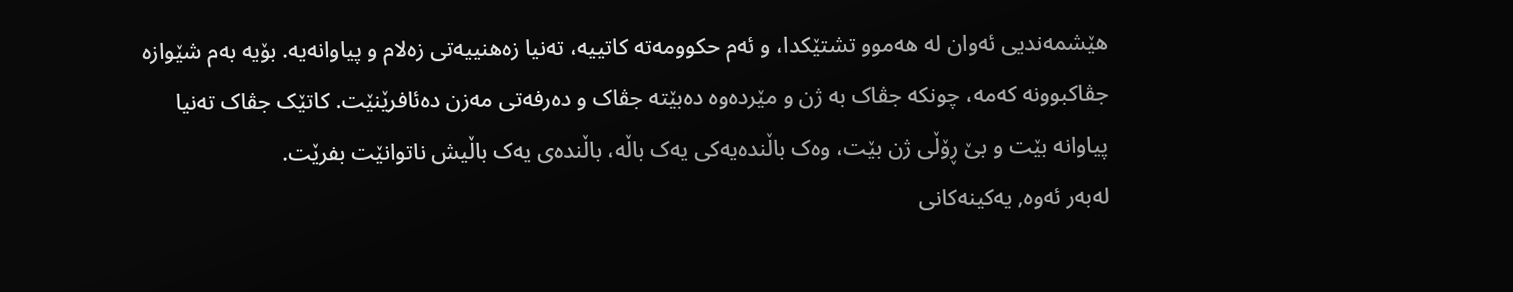هێشمەندیی ئەوان لە هەموو تشتێکدا، و ئەم حکوومەتە کاتییە، تەنیا زەهنییەتی زەلام و پیاوانەیە. بۆیە بەم شێوازە جڤاکبوونە کەمە، چونکە جڤاک بە ژن و مێردەوە دەبێتە جڤاک و دەرفەتی مەزن دەئافرێنێت. کاتێک جڤاک تەنیا پیاوانە بێت و بێ ڕۆڵی ژن بێت، وەک باڵندەیەکی یەک باڵە، باڵندەی یەک باڵیش ناتوانێت بفرێت.
لەبەر ئەوە, یەکینەکانی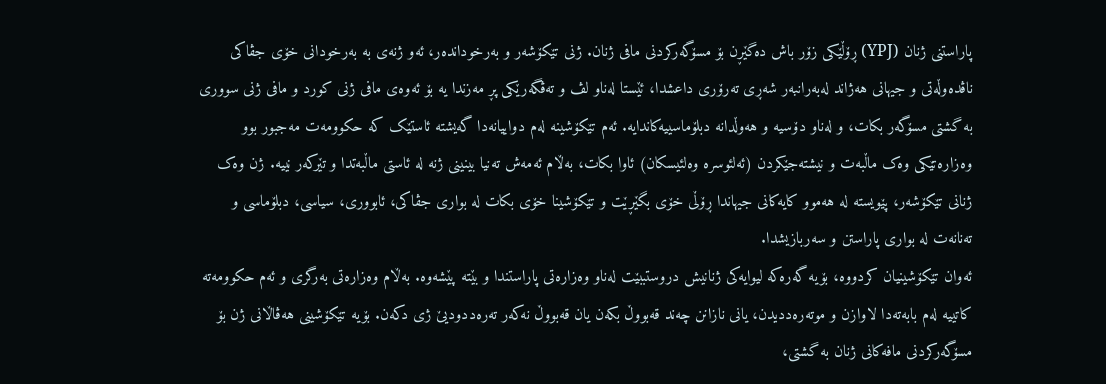پاراستنی ژنان (YPJ) ڕۆڵێکی زۆر باش دەگێڕن بۆ مسۆگەرکردنی مافی ژنان. ژنی تێکۆشەر و بەرخوداندەر، ئەو ژنەی بە بەرخودانی خۆی جڤاکی ناڤدەوڵەتی و جیهانی هەژاند لەبەرانبەر شەڕی تەرۆری داعشدا، ئێستا لەناو لڤ و تەڤگەرێکی پڕ مەزندا یە بۆ ئەوەی مافی ژنی کورد و مافی ژنی سووری بە گشتی مسۆگەر بکات، و لەناو دۆسیە و هەوڵدانە دبلۆماسییەکاندایە. ئەم تێکۆشینە لەم دواییانەدا گەیشتە ئاستێک کە حکوومەت مەجبور بوو وەزارەتێکی وەک ماڵبەت و نیشتەجێکردن (ئەلئوسرە وەلئیسکان) ئاوا بکات، بەڵام ئەمەش تەنیا بینینی ژنە لە ئاستی ماڵبەتدا و تێرکەر نییە. ژن وەک ژنانی تێکۆشەر، پێویستە لە هەموو کایەکانی جیهاندا ڕۆڵی خۆی بگێڕێت و تێکۆشینا خۆی بکات لە بواری جڤاکی، ئابووری، سیاسی، دبلۆماسی و تەنانەت لە بواری پاراستن و سەربازیشدا.
ئەوان تێکۆشینیان کردووە، بۆیە گەرەکە لیوایەکی ژنانیش دروستببێت لەناو وەزارەتی پاراستندا و بێتە پێشەوە. بەڵام وەزارەتی بەرگری و ئەم حکوومەتە کاتییە لەم بابەتەدا لاوازن و موتەرەددیدن، یانی نازانن چەند قەبووڵ بکەن یان قەبووڵ نەکەر تەرەددودیێ ژی دکەن. بۆیە تێکۆشینی هەڤاڵانی ژن بۆ مسۆگەرکردنی مافەکانی ژنان بە گشتی،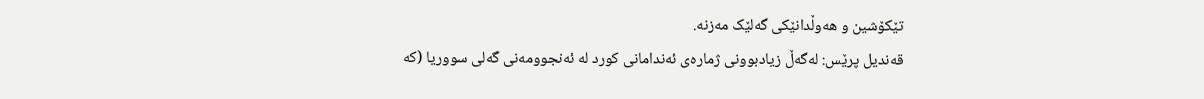تێکۆشین و هەوڵدانێکی گەلێک مەزنە.
قەندیل پرێس: لەگەڵ زیادبوونی ژمارەی ئەندامانی کورد لە ئەنجوومەنی گەلی سووریا (کە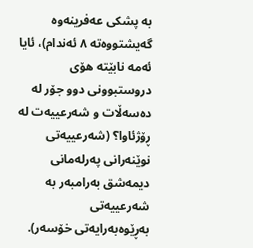بە پشکی عەفرینەوە گەیشتووەتە ٨ ئەندام)، ئایا ئەمە نابێتە هۆی دروستبوونی دوو جۆر لە دەسەڵات و شەرعییەت لە ڕۆژئاوا؟ (شەرعییەتی نوێنەرانی پەرلەمانی دیمەشق بەرامبەر بە شەرعییەتی بەڕێوەبەرایەتی خۆسەر).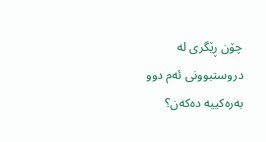چۆن ڕێگری لە دروستبوونی ئەم دوو بەرەکییە دەکەن؟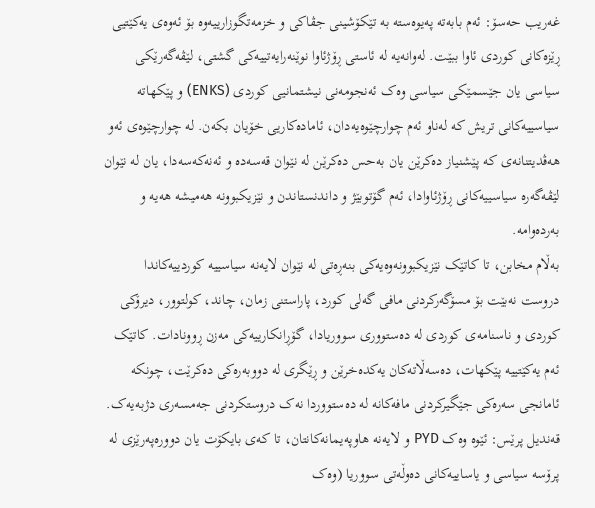غەریب حەسۆ: ئەم بابەتە پەیوەستە بە تێکۆشینی جڤاکی و خزمەتگوزارییەوە بۆ ئەوەی یەکێتیی ڕێزەکانی کوردی ئاوا ببێت. لەوانەیە لە ئاستی ڕۆژئاوا نوێنەرایەتییەکی گشتی، لێڤەگەرێکی سیاسی یان جێسمێکی سیاسی وەک ئەنجومەنی نیشتمانیی کوردی (ENKS) و پێکهاتە سیاسییەکانی تریش کە لەناو ئەم چوارچێوەیەدان، ئامادەکاریی خۆیان بکەن. لە چوارچێوەی ئەو هەڤدیتنانەی کە پێشنیاز دەکرێن یان بەحس دەکرێن لە نێوان قەسەدە و ئەنەکەسەدا، یان لە نێوان لێڤەگەرە سیاسییەکانی ڕۆژئاوادا، ئەم گۆتوبێژ و داندنستاندن و نێزیکبوونە هەمیشە هەیە و بەردەوامە.
بەڵام مخابن، تا کاتێک نێزیکبوونەوەیەکی بنەڕەتی لە نێوان لایەنە سیاسییە کوردییەکاندا دروست نەبێت بۆ مسۆگەرکردنی مافی گەلی کورد، پاراستنی زمان، چاند، کولتوور، دیرۆکی کوردی و ناسنامەی کوردی لە دەستووری سووریادا، گۆڕانکارییەکی مەزن ڕوونادات. کاتێک ئەم یەکێتییە پێکهات، دەسەڵاتەکان یەکدەخرێن و ڕێگری لە دووبەرەکی دەکرێت، چونکە ئامانجی سەرەکی جێگیرکردنی مافەکانە لە دەستووردا نەک دروستکردنی جەمسەری دژبەیەک.
قەندیل پرێس: ئێوە وەک PYD و لایەنە هاوپەیمانەکانتان، تا کەی بایکۆت یان دوورەپەرێزی لە پرۆسە سیاسی و یاساییەکانی دەوڵەتی سووریا (وەک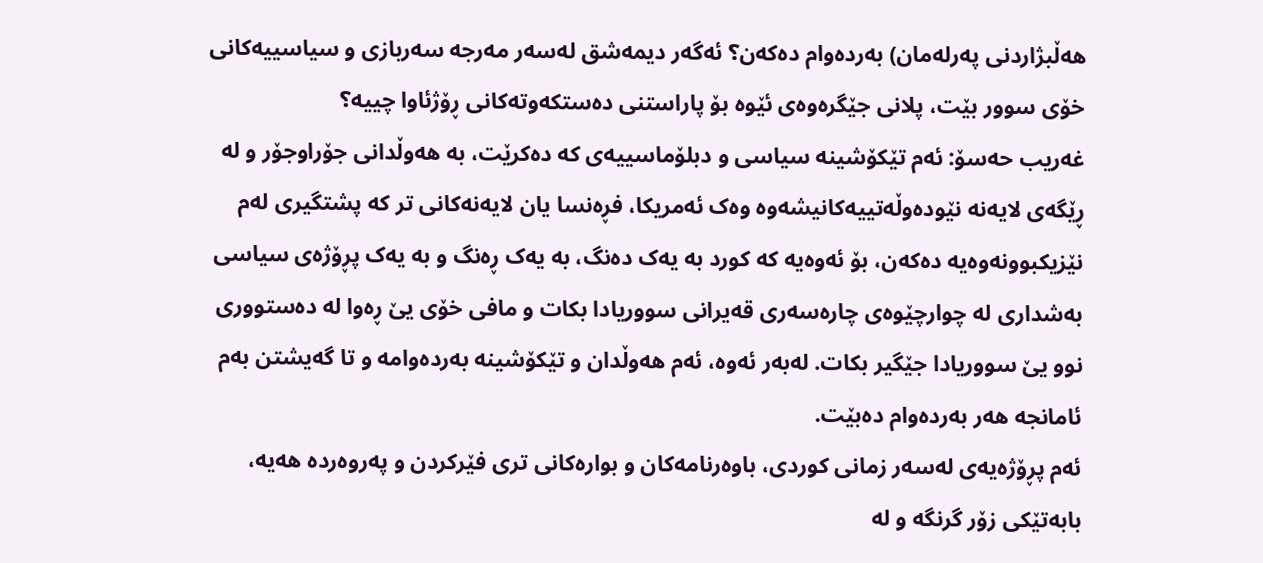هەڵبژاردنی پەرلەمان) بەردەوام دەکەن؟ ئەگەر دیمەشق لەسەر مەرجە سەربازی و سیاسییەکانی خۆی سوور بێت، پلانی جێگرەوەی ئێوە بۆ پاراستنی دەستکەوتەکانی ڕۆژئاوا چییە؟
غەریب حەسۆ: ئەم تێکۆشینە سیاسی و دبلۆماسییەی کە دەکرێت، بە هەوڵدانی جۆراوجۆر و لە ڕێگەی لایەنە نێودەوڵەتییەکانیشەوە وەک ئەمریکا، فڕەنسا یان لایەنەکانی تر کە پشتگیری لەم نێزیکبوونەوەیە دەکەن، بۆ ئەوەیە کە کورد بە یەک دەنگ، بە یەک ڕەنگ و بە یەک پڕۆژەی سیاسی بەشداری لە چوارچێوەی چارەسەری قەیرانی سووریادا بکات و مافی خۆی یێ ڕەوا لە دەستووری نوو یێ سووریادا جێگیر بکات. لەبەر ئەوە، ئەم هەوڵدان و تێکۆشینە بەردەوامە و تا گەیشتن بەم ئامانجە هەر بەردەوام دەبێت.
ئەم پڕۆژەیەی لەسەر زمانی کوردی، باوەرنامەکان و بوارەکانی تری فێرکردن و پەروەردە هەیە، بابەتێکی زۆر گرنگە و لە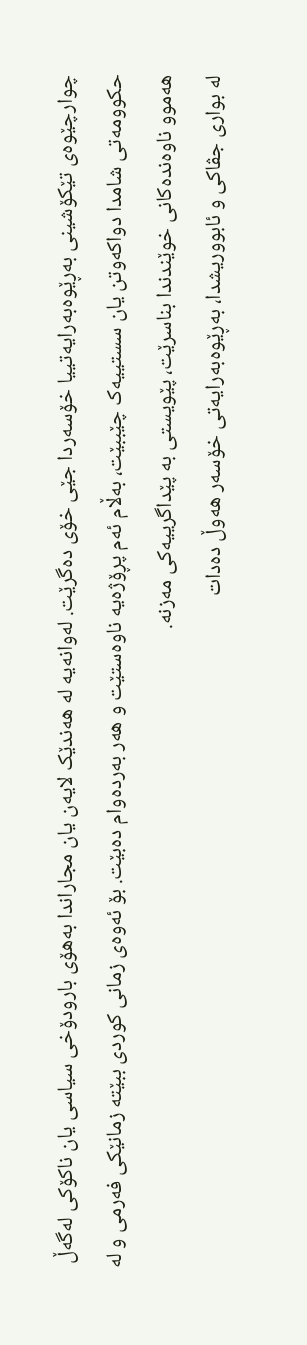چوارچێوەی تێکۆشینی بەڕێوەبەرایەتییا خۆسەردا جێی خۆی دەگرێت. لەوانەیە لە هەندێک لایەن یان مجاراندا بەهۆی بارودۆخی سیاسی یان ناکۆکی لەگەڵ حکوومەتی شامدا دواکەوتن یان سستییەک چێببێت، بەڵام ئەم پڕۆژەیە ناوەستێت و هەر بەردەوام دەبێت. بۆ ئەوەی زمانی کوردی ببێتە زمانێکی فەرمی و لە هەموو ناوەندەکانی خوێندندا بناسرێت، پێویستی بە پێداگرییەکی مەزنە.
لە بواری جڤاکی و ئابووریشدا، بەڕێوەبەرایەتی خۆسەر هەوڵ دەدات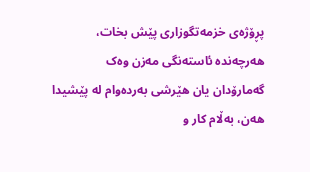پڕۆژەی خزمەتگوزاری پێش بخات، هەرچەندە ئاستەنگی مەزن وەک گەمارۆدان یان هێرشی بەردەوام لە پێشیدا هەن، بەڵام کار و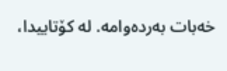خەبات بەردەوامە. لە کۆتاییدا،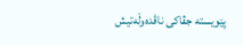پێویستە جڤاکی ناڤدەوڵەتیش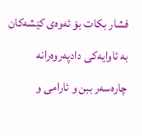فشار بکات بۆ ئەوەی کێشەکان بە ئاوایەکی دادپەروەرانە چارەسەر ببن و ئارامی و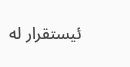ئیستقرار لە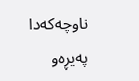ناوچەکەدا پەیڕەو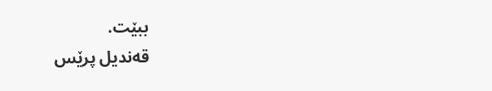ببێت.
قەندیل پرێس